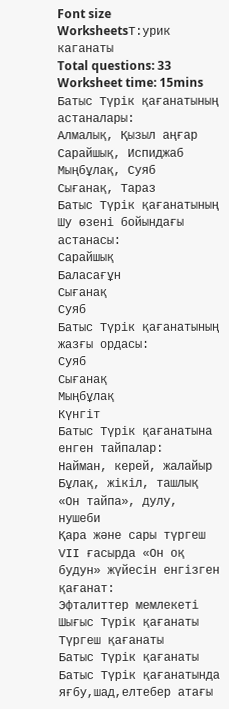Font size
WorksheetsТ:урик каганаты
Total questions: 33
Worksheet time: 15mins
Батыс Түрік қағанатының астаналары:
Алмалық, Қызыл аңғар
Сарайшық, Испиджаб
Мыңбұлақ, Суяб
Сығанақ, Тараз
Батыс Түрік қағанатының Шу өзені бойындағы астанасы:
Сарайшық
Баласағұн
Сығанақ
Суяб
Батыс Түрік қағанатының жазғы ордасы:
Суяб
Сығанақ
Мыңбұлақ
Күнгіт
Батыс Түрік қағанатына енген тайпалар:
Найман, керей, жалайыр
Бұлақ, жікіл, ташлық
«Он тайпа», дулу, нушеби
Қара және сары түргеш
VІІ ғасырда «Он оқ будун» жүйесін енгізген қағанат:
Эфталиттер мемлекеті
Шығыс Түрік қағанаты
Түргеш қағанаты
Батыс Түрік қағанаты
Батыс Түрік қағанатында яғбу,шад,елтебер атағы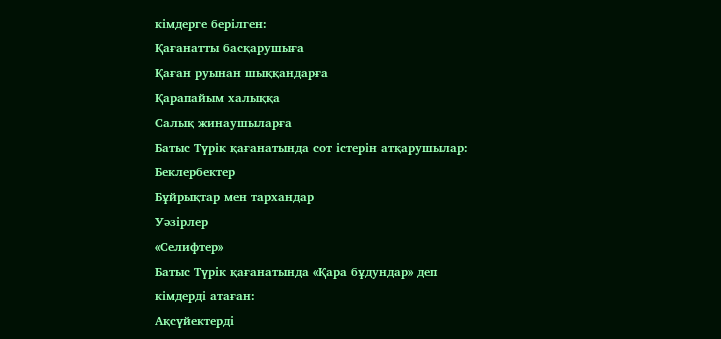кімдерге берілген:
Қағанатты басқарушыға
Қаған руынан шыққандарға
Қарапайым халыққа
Салық жинаушыларға
Батыс Түрік қағанатында сот істерін атқарушылар:
Беклербектер
Бұйрықтар мен тархандар
Уәзірлер
«Селифтер»
Батыс Түрік қағанатында «Қара бұдундар» деп кімдерді атаған:
Ақсүйектерді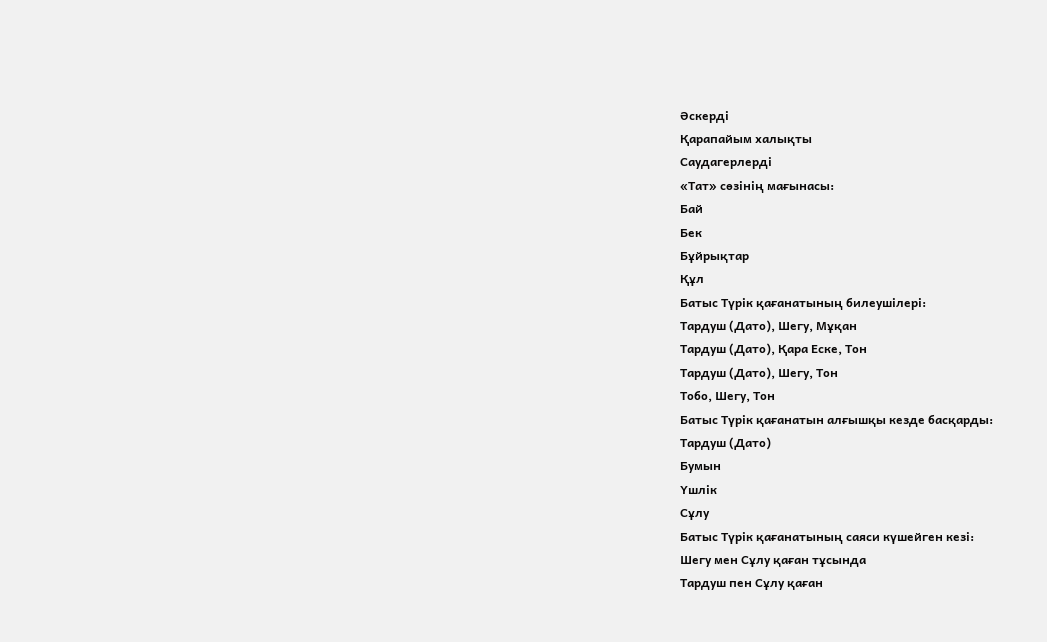Әскерді
Қарапайым халықты
Саудагерлерді
«Тат» сөзінің мағынасы:
Бай
Бек
Бұйрықтар
Құл
Батыс Түрік қағанатының билеушілері:
Тардуш (Дато), Шегу, Мұқан
Тардуш (Дато), Қара Еске, Тон
Тардуш (Дато), Шегу, Тон
Тобо, Шегу, Тон
Батыс Түрік қағанатын алғышқы кезде басқарды:
Тардуш (Дато)
Бумын
Үшлік
Сұлу
Батыс Түрік қағанатының саяси күшейген кезі:
Шегу мен Сұлу қаған тұсында
Тардуш пен Сұлу қаған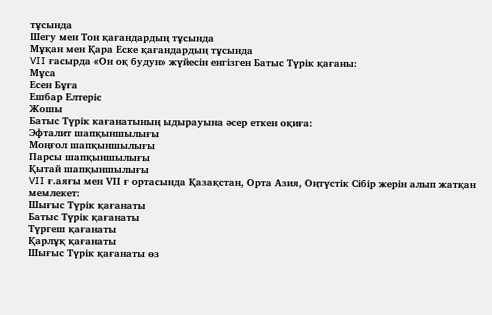тұсында
Шегу мен Тон қағандардың тұсында
Мұқан мен Қара Еске қағандардың тұсында
VII ғасырда «Он оқ будун» жүйесін енгізген Батыс Түрік қағаны:
Мұса
Есен Бұға
Ешбар Елтеріс
Жошы
Батыс Түрік кағанатының ыдырауына әсер еткен оқиға:
Эфталит шапқыншылығы
Моңғол шапқыншылығы
Парсы шапқыншылығы
Қытай шапқыншылығы
VII ғ.аяғы мен VІІ ғ ортасында Қазақстан, Орта Азия, Оңтүстік Сібір жерін алып жатқан мемлекет:
Шығыс Түрік қағанаты
Батыс Түрік қағанаты
Түргеш қағанаты
Қарлұқ қағанаты
Шығыс Түрік қағанаты өз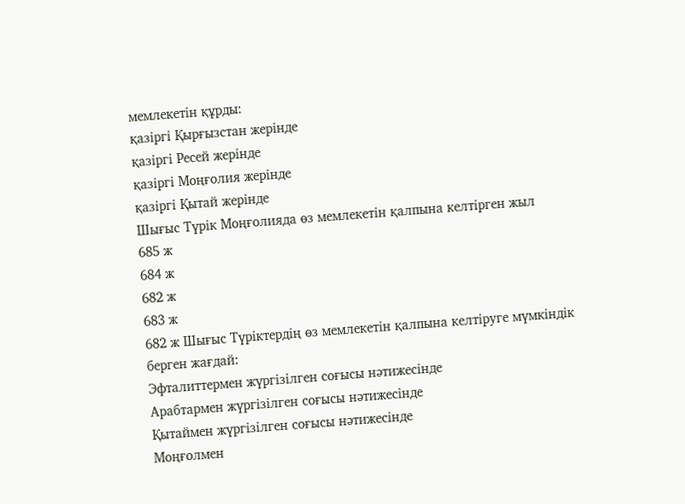мемлекетін құрды:
қазіргі Қырғызстан жерінде
қазіргі Ресей жерінде
қазіргі Моңғолия жерінде
қазіргі Қытай жерінде
Шығыс Түрік Моңғолияда өз мемлекетін қалпына келтірген жыл
685 ж
684 ж
682 ж
683 ж
682 ж Шығыс Түріктердің өз мемлекетін қалпына келтіруге мүмкіндік берген жағдай:
Эфталиттермен жүргізілген соғысы нәтижесінде
Арабтармен жүргізілген соғысы нәтижесінде
Қытаймен жүргізілген соғысы нәтижесінде
Моңғолмен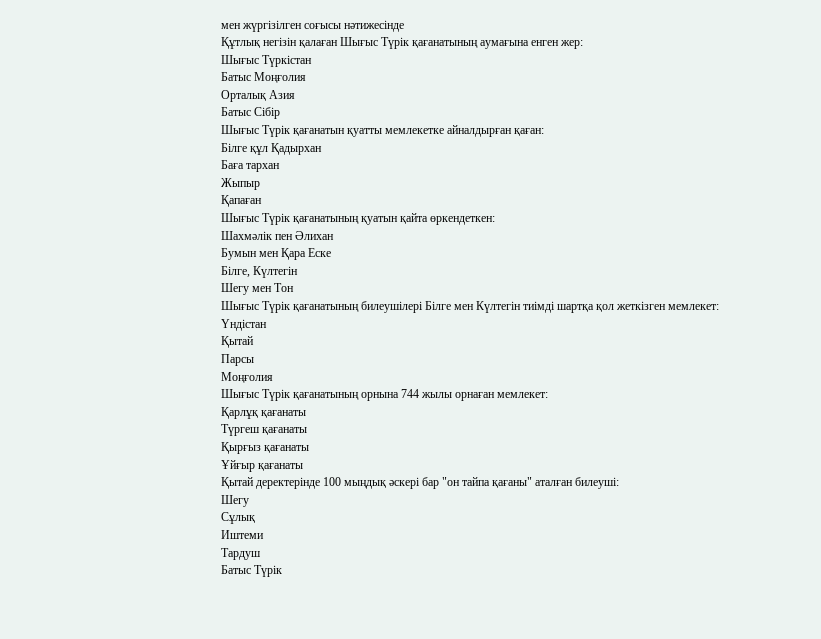мен жүргізілген соғысы нәтижесінде
Құтлық негізін қалаған Шығыс Түрік қағанатының аумағына енген жер:
Шығыс Түркістан
Батыс Моңғолия
Орталық Азия
Батыс Сібір
Шығыс Түрік қағанатын қуатты мемлекетке айналдырған қаған:
Білге құл Қадырхан
Баға тархан
Жыпыр
Қапаған
Шығыс Түрік қағанатының қуатын қайта өркендеткен:
Шахмәлік пен Әлихан
Бумын мен Қара Еске
Білге, Күлтегін
Шегу мен Тон
Шығыс Түрік қағанатының билеушілері Білге мен Күлтегін тиімді шартқа қол жеткізген мемлекет:
Үндістан
Қытай
Парсы
Моңғолия
Шығыс Түрік қағанатының орнына 744 жылы орнаған мемлекет:
Қарлұқ қағанаты
Түргеш қағанаты
Қырғыз қағанаты
Ұйғыр қағанаты
Қытай деректерінде 100 мыңдық әскері бар "он тайпа қағаны" аталған билеуші:
Шегу
Сұлық
Иштеми
Тардуш
Батыс Түрік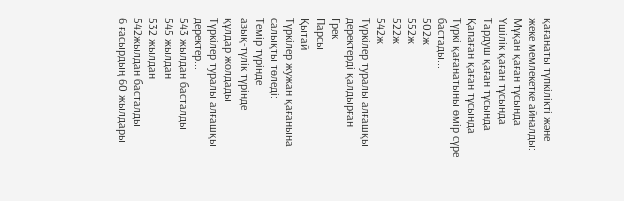қағанаты түпкілікті және жеке мемлекетке айналды:
Мұқан қаған тұсында
Үшілік қаған тұсында
Тардуш қаған тұсында
Қапаған қаған тұсында
Түркі қағанатыны өмір сүре бастады...
502ж
552ж
522ж
542ж
Түркілер туралы алғашқы деректерді қалдырған
Грек
Парсы
Қытай
Түркілер жужан қағанына салықты төледі:
Темір түрінде
азық-түлік түрінде
құлдар жолдады
Түркілер туралы алғашқы деректер...
543 жылдан басталды
545 жылдан
532 жылдан
542жылдан басталды
6 ғасырдың 60 жылдары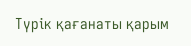Түрік қағанаты қарым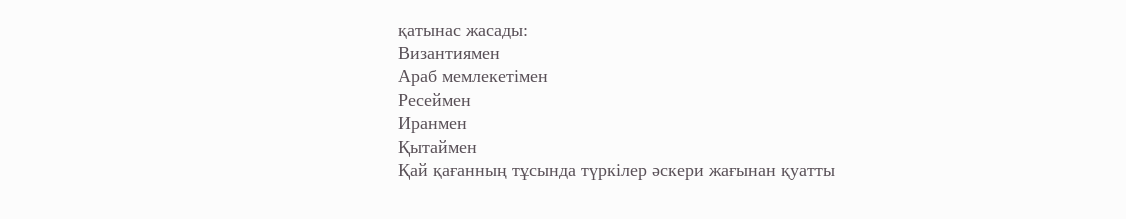қатынас жасады:
Византиямен
Араб мемлекетімен
Ресеймен
Иранмен
Қытаймен
Қай қағанның тұсында түркілер әскери жағынан қуатты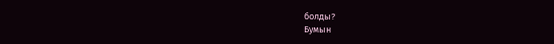болды?
Бумын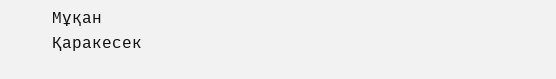Мұқан
Қаракесек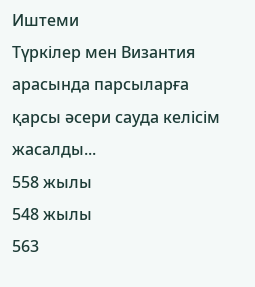Иштеми
Түркілер мен Византия арасында парсыларға қарсы әсери сауда келісім жасалды...
558 жылы
548 жылы
563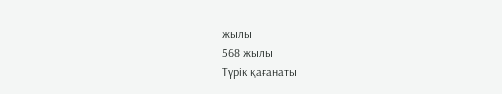жылы
568 жылы
Түрік қағанаты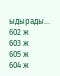ыдырады...
602 ж
603 ж
605 ж
604 ж